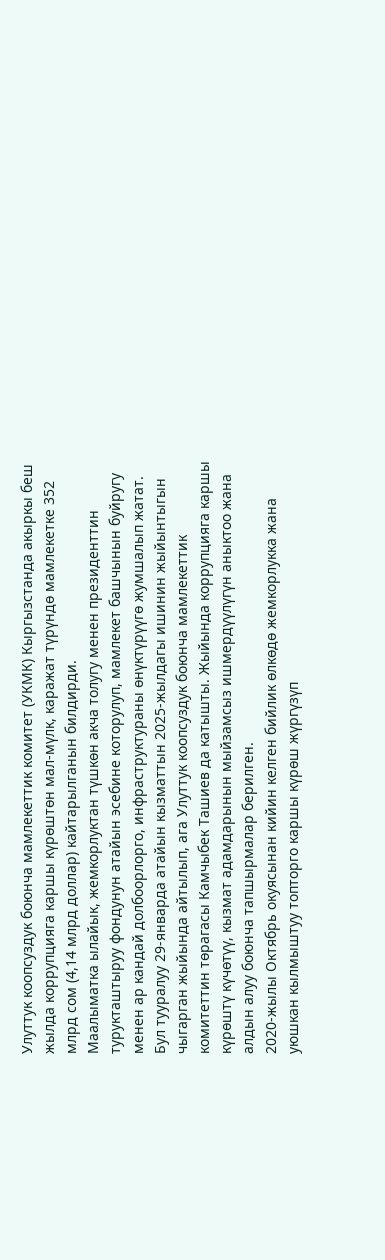Улуттук коопсуздук боюнча мамлекеттик комитет (УКМК) Кыргызстанда акыркы беш жылда коррупцияга каршы күрөштөн мал-мүлк, каражат түрүндө мамлекетке 352 млрд сом (4,14 млрд доллар) кайтарылганын билдирди.
Маалыматка ылайык, жемкорлуктан түшкөн акча толугу менен президенттин турукташтыруу фондунун атайын эсебине которулуп, мамлекет башчынын буйругу менен ар кандай долбоорлорго, инфраструктураны өнүктүрүүгө жумшалып жатат.
Бул тууралуу 29-январда атайын кызматтын 2025-жылдагы ишинин жыйынтыгын чыгарган жыйында айтылып, ага Улуттук коопсуздук боюнча мамлекеттик комитеттин төрагасы Камчыбек Ташиев да катышты. Жыйында коррупцияга каршы күрөштү күчөтүү, кызмат адамдарынын мыйзамсыз ишмердүүлүгүн аныктоо жана алдын алуу боюнча тапшырмалар берилген.
2020-жылы Октябрь окуясынан кийин келген бийлик өлкөдө жемкорлукка жана уюшкан кылмыштуу топторго каршы күрөш жүргүзүп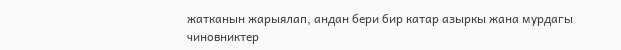жатканын жарыялап, андан бери бир катар азыркы жана мурдагы чиновниктер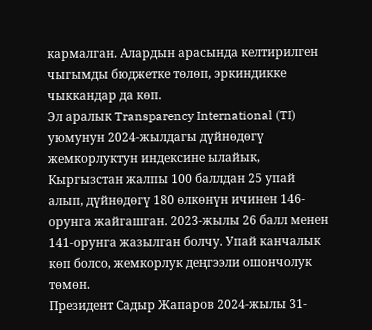кармалган. Алардын арасында келтирилген чыгымды бюджетке төлөп, эркиндикке чыккандар да көп.
Эл аралык Transparency International (TI) уюмунун 2024-жылдагы дүйнөдөгү жемкорлуктун индексине ылайык, Кыргызстан жалпы 100 баллдан 25 упай алып, дүйнөдөгү 180 өлкөнүн ичинен 146-орунга жайгашган. 2023-жылы 26 балл менен 141-орунга жазылган болчу. Упай канчалык көп болсо, жемкорлук деңгээли ошончолук төмөн.
Президент Садыр Жапаров 2024-жылы 31-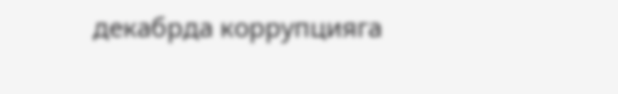декабрда коррупцияга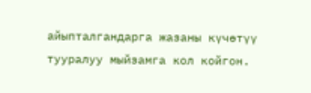айыпталгандарга жазаны күчөтүү тууралуу мыйзамга кол койгон.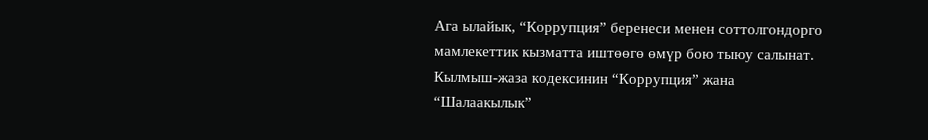Ага ылайык, “Коррупция” беренеси менен соттолгондорго мамлекеттик кызматта иштөөгө өмүр бою тыюу салынат.
Кылмыш-жаза кодексинин “Коррупция” жана “Шалаакылык”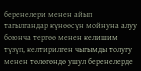беренелери менен айып тагылгандар күнөөсүн мойнуна алуу боюнча тергөө менен келишим түзүп, келтирилген чыгымды толугу менен төлөгөндө ушул беренелерде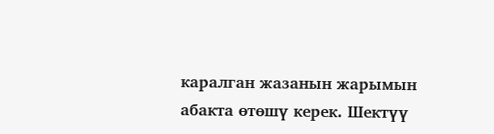каралган жазанын жарымын абакта өтөшү керек. Шектүү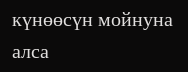күнөөсүн мойнуна алса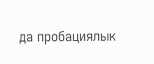да пробациялык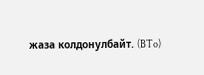жаза колдонулбайт. (BTo)